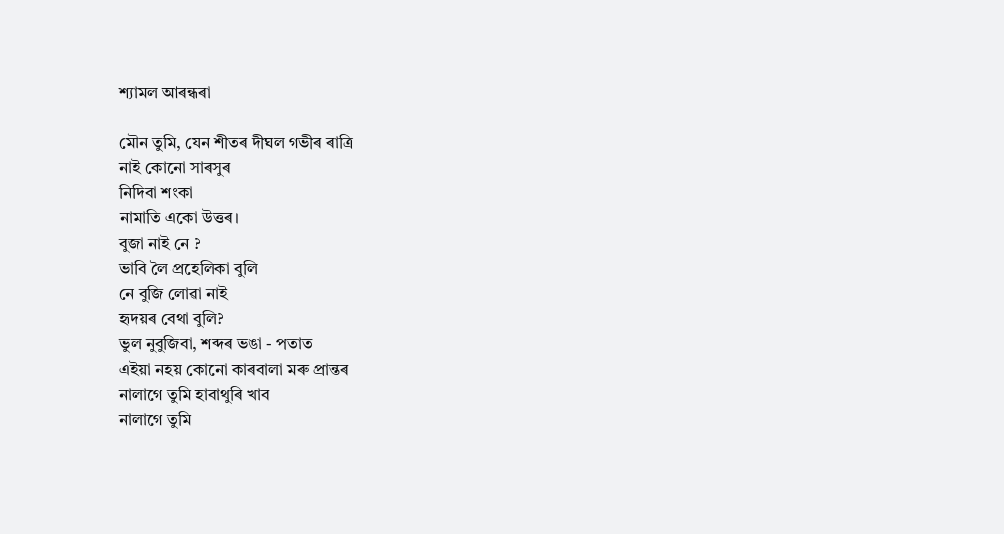শ্যামল আৰন্ধৰা

মৌন তুমি, যেন শীতৰ দীঘল গভীৰ ৰাত্ৰি
নাই কোনো সাৰসুৰ
নিদিবা শংকা
নামাতি একো উত্তৰ।
বুজা নাই নে ?
ভাবি লৈ প্রহেলিকা বুলি
নে বুজি লোৱা নাই
হৃদয়ৰ বেথা বুলি?
ভুল নুবুজিবা, শব্দৰ ভঙা - পতাত
এইয়া নহয় কোনো কাৰবালা মৰু প্রান্তৰ
নালাগে তুমি হাবাথুৰি খাব
নালাগে তুমি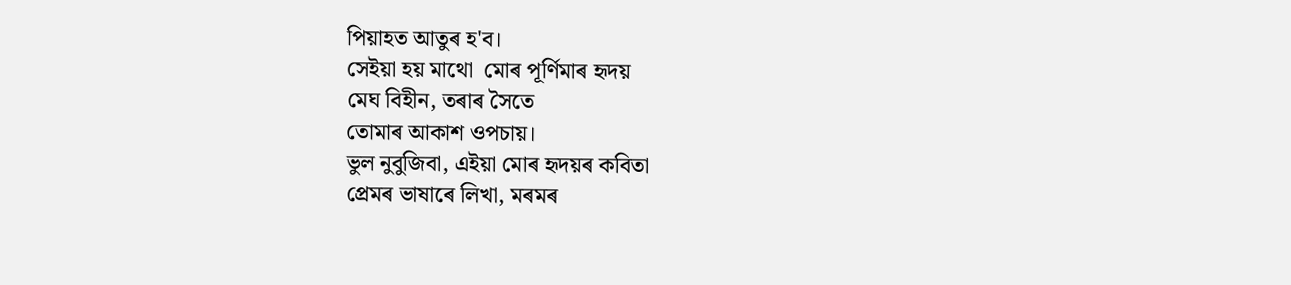পিয়াহত আতুৰ হ'ব।
সেইয়া হয় মাথো  মোৰ পূর্ণিমাৰ হৃদয়
মেঘ বিহীন, তৰাৰ সৈতে
তোমাৰ আকাশ ওপচায়।
ভুল নুবুজিবা, এইয়া মোৰ হৃদয়ৰ কবিতা
প্রেমৰ ভাষাৰে লিখা, মৰমৰ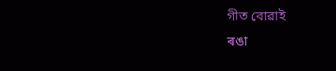গীত বোৱাই
ৰঙা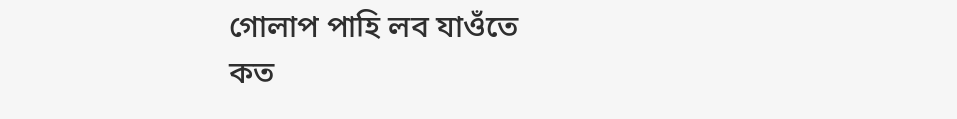গোলাপ পাহি লব যাওঁতে
কত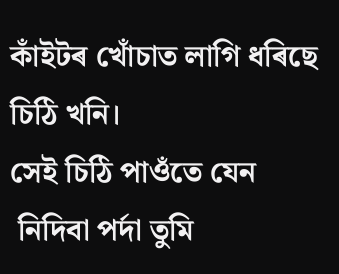কাঁইটৰ খোঁচাত লাগি ধৰিছে
চিঠি খনি।
সেই চিঠি পাওঁতে যেন
 নিদিবা পৰ্দা তুমি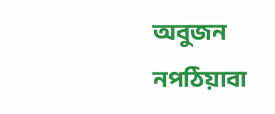অবুজন
নপঠিয়াবা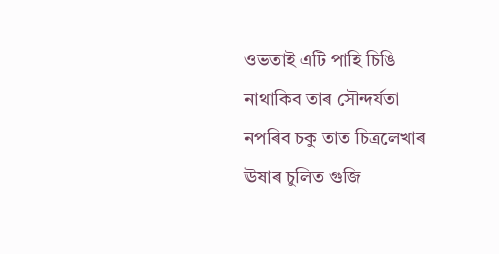ওভতাই এটি পাহি চিঙি
নাথাকিব তাৰ সৌন্দর্যতা
নপৰিব চকু তাত চিত্রলেখাৰ
ঊষাৰ চুলিত গুজি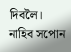দিবলৈ।
নাহিব সপোন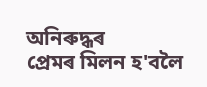অনিৰুদ্ধৰ
প্রেমৰ মিলন হ'বলৈ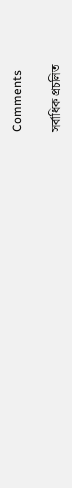Comments

সৰ্বাধিক প্ৰচলিত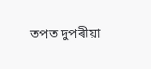তপত দুপৰীয়া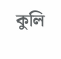কুলি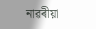নাৱৰীয়া